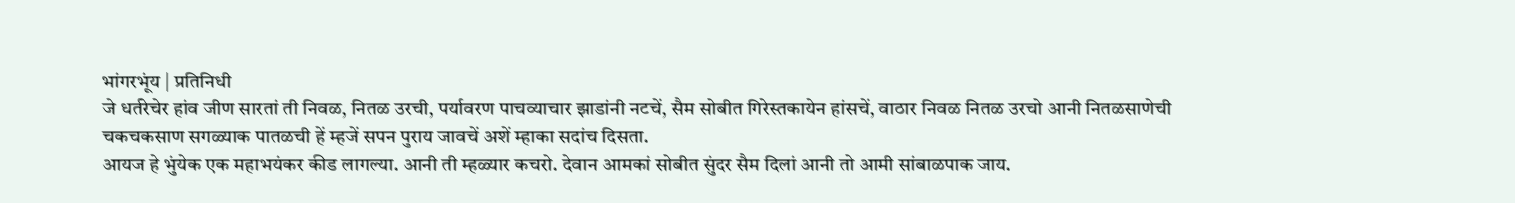भांगरभूंय | प्रतिनिधी
जे धर्तरेचेर हांव जीण सारतां ती निवळ, नितळ उरची, पर्यावरण पाचव्याचार झाडांनी नटचें, सैम सोबीत गिरेस्तकायेन हांसचें, वाठार निवळ नितळ उरचो आनी नितळसाणेची चकचकसाण सगळ्याक पातळची हें म्हजें सपन पुराय जावचें अशें म्हाका सदांच दिसता.
आयज हे भुंयेक एक महाभयंकर कीड लागल्या. आनी ती म्हळ्यार कचरो. देवान आमकां सोबीत सुंदर सैम दिलां आनी तो आमी सांबाळपाक जाय.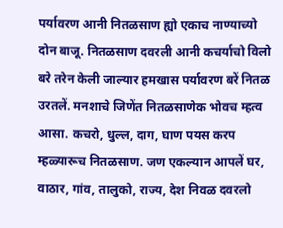पर्यावरण आनी नितळसाण ह्यो एकाच नाण्याच्यो दोन बाजू. नितळसाण दवरली आनी कचर्याचो विलो बरे तरेन केली जाल्यार हमखास पर्यावरण बरें नितळ उरतलें. मनशाचे जिणेंत नितळसाणेक भोवच म्हत्व आसा. कचरो, धुल्ल, दाग, घाण पयस करप म्हळ्यारूच नितळसाण. जण एकल्यान आपलें घर, वाठार, गांव, तालुको, राज्य, देश निवळ दवरलो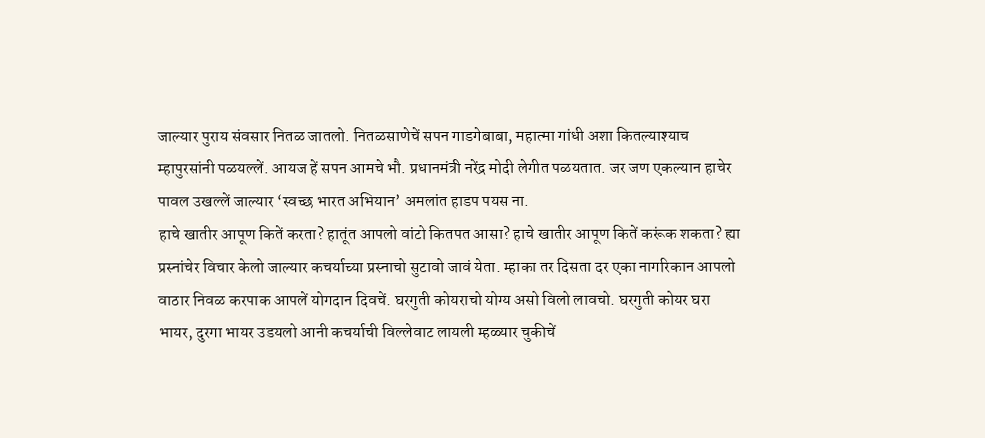जाल्यार पुराय संवसार नितळ जातलो. नितळसाणेचें सपन गाडगेबाबा, महात्मा गांधी अशा कितल्याश्याच म्हापुरसांनी पळयल्लें. आयज हें सपन आमचे भौ. प्रधानमंत्री नरेंद्र मोदी लेगीत पळयतात. जर जण एकल्यान हाचेर पावल उखल्लें जाल्यार ‘स्वच्छ भारत अभियान’ अमलांत हाडप पयस ना.
हाचे खातीर आपूण कितें करता? हातूंत आपलो वांटो कितपत आसा? हाचे खातीर आपूण कितें करूंक शकता? ह्या प्रस्नांचेर विचार केलो जाल्यार कचर्याच्या प्रस्नाचो सुटावो जावं येता. म्हाका तर दिसता दर एका नागरिकान आपलो वाठार निवळ करपाक आपलें योगदान दिवचें. घरगुती कोयराचो योग्य असो विलो लावचो. घरगुती कोयर घरा भायर, दुरगा भायर उडयलो आनी कचर्याची विल्लेवाट लायली म्हळ्यार चुकीचें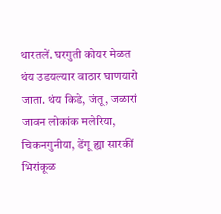थारतलें. घरगुती कोयर मेळत थंय उडयल्यार वाठार घाणयारो जाता. थंय किडे, जंतू, जळारां जावन लोकांक मलेरिया, चिकनगुनीया, डेंगू ह्या सारकीं भिरांकूळ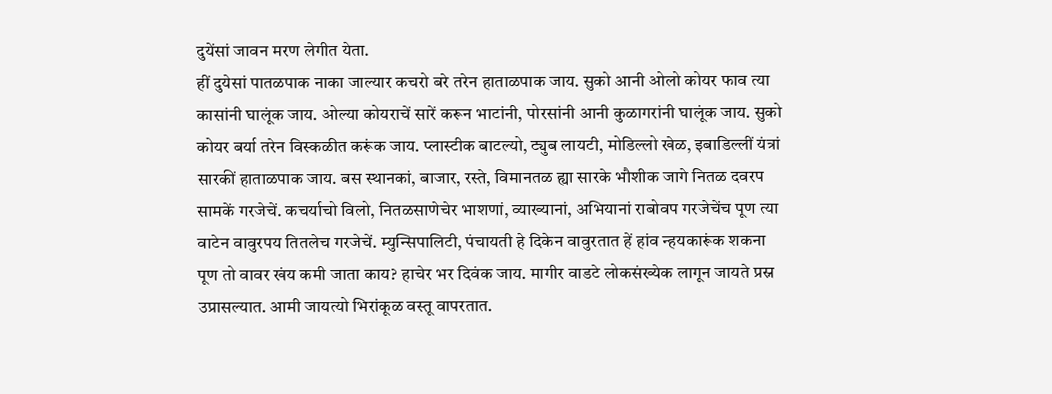दुयेंसां जावन मरण लेगीत येता.
हीं दुयेसां पातळपाक नाका जाल्यार कचरो बरे तरेन हाताळपाक जाय. सुको आनी ओलो कोयर फाव त्या कासांनी घालूंक जाय. ओल्या कोयराचें सारें करून भाटांनी, पोरसांनी आनी कुळागरांनी घालूंक जाय. सुको कोयर बर्या तरेन विस्कळीत करूंक जाय. प्लास्टीक बाटल्यो, ट्युब लायटी, मोडिल्लो खेळ, इबाडिल्लीं यंत्रां सारकीं हाताळपाक जाय. बस स्थानकां, बाजार, रस्ते, विमानतळ ह्या सारके भौशीक जागे नितळ दवरप सामकें गरजेचें. कचर्याचो विलो, नितळसाणेचेर भाशणां, व्याख्यानां, अभियानां राबोवप गरजेचेंच पूण त्या वाटेन वावुरपय तितलेच गरजेचें. म्युन्सिपालिटी, पंचायती हे दिकेन वावुरतात हें हांव न्हयकारूंक शकना पूण तो वावर खंय कमी जाता काय? हाचेर भर दिवंक जाय. मागीर वाडटे लोकसंख्येक लागून जायते प्रस्न उप्रासल्यात. आमी जायत्यो भिरांकूळ वस्तू वापरतात.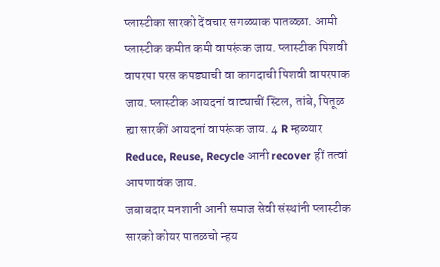प्लास्टीका सारको देंवचार सगळ्याक पातळ्ळा. आमी प्लास्टीक कमीत कमी वापरूंक जाय. प्लास्टीक पिशवी वापरपा परस कपड्याची वा कागदाची पिशवी वापरपाक जाय. प्लास्टीक आयदनां वाट्याचीं स्टिल, तांबे, पितूळ ह्या सारकीं आयदनां वापरूंक जाय. 4 R म्हळ्यार Reduce, Reuse, Recycle आनी recover हीं तत्वां आपणावंक जाय.
जबाबदार मनशानी आनी समाज सेवी संस्थांनी प्लास्टीक सारको कोयर पातळचो न्हय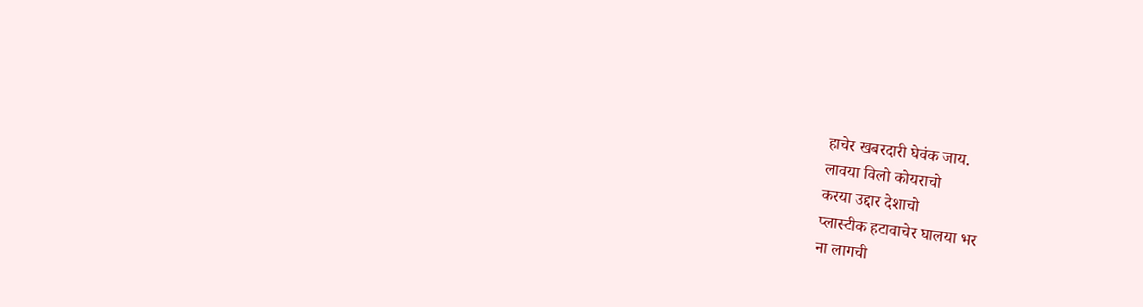हाचेर खबरदारी घेवंक जाय.
लावया विलो कोयराचो
करया उद्दार देशाचो
प्लास्टीक हटावाचेर घालया भर
ना लागची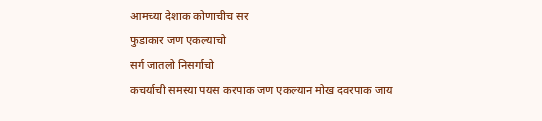आमच्या देशाक कोणाचीच सर
फुडाकार जण एकल्याचो
सर्ग जातलो निसर्गाचो
कचर्याची समस्या पयस करपाक जण एकल्यान मोख दवरपाक जाय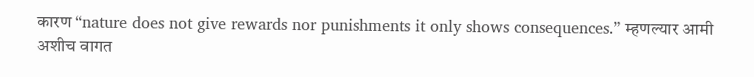कारण “nature does not give rewards nor punishments it only shows consequences.” म्हणल्यार आमी अशीच वागत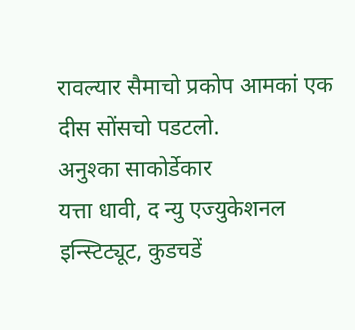रावल्यार सैमाचो प्रकोप आमकां एक दीस सोंसचो पडटलो.
अनुश्का साकोर्डेकार
यत्ता धावी, द न्यु एज्युकेशनल
इन्स्टिट्यूट, कुडचडें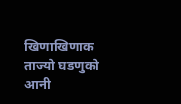खिणाखिणाक ताज्यो घडणुको आनी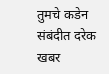तुमचे कडेन संबंदीत दरेक खबर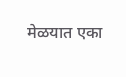मेळयात एका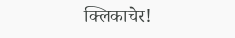क्लिकाचेर!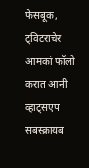फेसबूक, ट्विटराचेर आमकां फॉलो करात आनी व्हाट्सएप सबस्क्रायब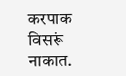करपाक विसरूं नाकात.